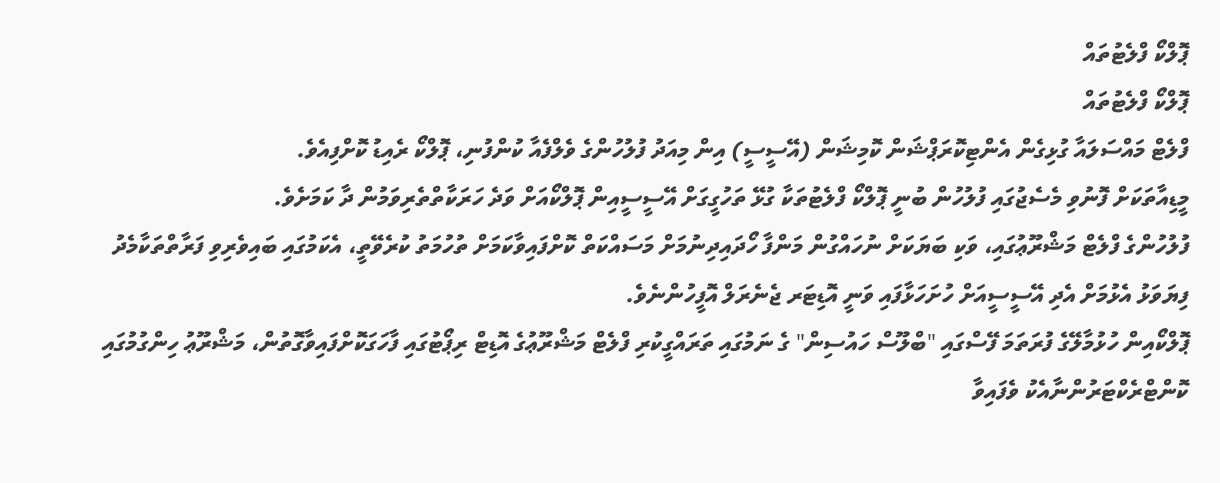ޕޮލްކޯ ފްލެޓުތައް
ޕޮލްކޯ ފްލެޓުތައް
ފްލެޓް މައްސަލައާ ގުޅިގެން އެންޓިކޮރަޕްޝަން ކޮމިޝަން (އޭސީސީ) އިން މިއަދު ފުލުހުންގެ ވެލްފެއާ ކުންފުނި، ޕޮލްކޯ ރެއިޑު ކޮށްފިއެވެ.
މީޑިއާތަކަށް ފޮނުވި މެސެޖުގައި ފުލުހުން ބުނީ ޕޮލްކޯ ފްލެޓުތަކާ ގުޅޭ ތަހުގީގަށް އޭސީސީއިން ޕޮލްކޯއަށް ވަދެ ހަރަކާތްތެރިވަމުން ދާ ކަމަށެވެ.
ފުލުހުންގެ ފްލެޓް މަޝްރޫޢުގައި، ވަކި ބަޔަކަށް ނުހައްގުން މަންފާ ހޯދައިދިނުމަށް މަސައްކަތް ކޮށްފައިވާކަމަށް ތުހުމަތު ކުރެވޭތީ، އެކަމުގައި ބައިވެރިވި ފަރާތްތަކާމެދު ފިޔަވަޅު އެޅުމަށް އެދި އޭސީސީއަށް ހުށަހަޅާފައި ވަނީ އޮޑިޓަރ ޖެނެރަލް އޮފީހުންނެވެ.
ޕޮލްކޯއިން ހުޅުމާލޭގެ ފުރަތަމަ ފޭސްގައި "ބްލޫސް ހައުސިން" ގެ ނަމުގައި ތަރައްގީކުރި ފްލެޓް މަޝްރޫޢުގެ އޮޑިޓް ރިޕޯޓުގައި ފާހަގަކޮށްފައިވާގޮތުން، މަޝްރޫޢު ހިންގުމުގައި ކޮންޓްރެކްޓަރުންނާއެކު ވެފައިވާ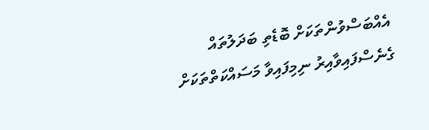އެއްބަސްވުންތަކަށް ބޮޑެތި ބަދަލުތައް ގެނެސްފައިވާއިރު ނިމިފައިވާ މަސައްކަތްތަކަށް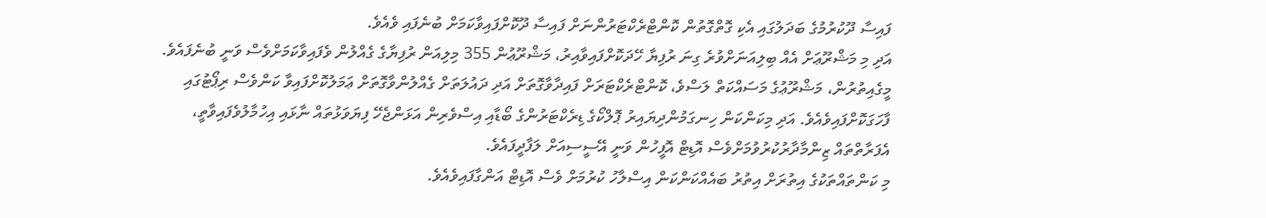ފައިސާ ދޫކުރުމުގެ ބަދަލުގައި އެކި ގޮތްގޮތުން ކޮންޓްރެކްޓަރުންނަށް ފައިސާ ދޫކޮށްފައިވާކަމަށް ބުނެފައި ވެއެވެ.
އަދި މި މަޝްރޫޢަށް އެއް ބިލިއަނަށްވުރެ ގިނަ ރުފިޔާ ހޭދަކޮށްފައިވާއިރު، މަޝްރޫޢުން 355 މިލިއަން ރުފިޔާގެ ގެއްލުން ވެފައިވާކަމަށްވެސް ވަނީ ބުނެފައެވެ.
މީގެއިތުރުން، މަޝްރޫޢުގެ މަސައްކަތް ލަސްވެ، ކޮންޓްރެކްޓަރަށް ފައިދާވާގޮތަށް އަދި ދައުލަތަށް ގެއްލުންވާގޮތަށް ޢަމަލުކޮށްފައިވާ ކަންވެސް ރިޕޯޓުގައި ފާހަގަކޮށްފައިވެއެވެ. އަދި މިކަންކަން ހިނގަމުންދިޔައިރު ޕޮލްކޯގެ ޑިރެކްޓަރުންގެ ބޯޑާއި އިސްވެރިން އަޅަންޖެހޭ ފިޔަވަޅުތައް ނާޅައި އިހުމާލުވެފައިވާތީ، އެފަރާތްތައް ޒިންމާދާރުކުރުވުމަށްވެސް އޮޑިޓް އޮފީހުން ވަނީ އޭސީސިއަށް ލަފާދީފައެވެ.
މި ކަންތައްތަކުގެ އިތުރަށް އިތުރު ބައެއްކަންކަން އިސްލާހު ކުރުމަށް ވެސް އޮޑިޓް އަންގާފައިވެއެވެ.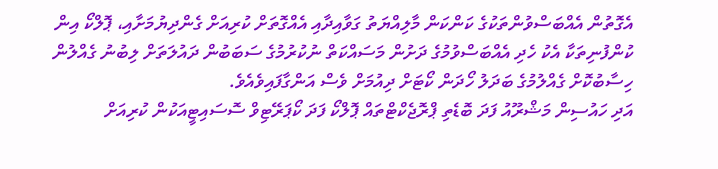އެގޮތުން އެއްބަސްވުންތަކުގެ ކަންކަން މާލިއްޔަތު ގަވާއިދާއި އެއްގޮތަށް ކުރިއަށް ގެންދިޔުމަށާއި، ޕޮލްކޯ އިން ކުންފުނިތަކާ އެކު ހެދި އެއްބަސްވުމުގެ ދަށުން މަސައްކަތް ނުކުރުމުގެ ސަބަބުން ދައުލަތަށް ލިބުނު ގެއްލުން ހިސާބުކޮށް ގެއްލުމުގެ ބަދަލު ހޯދަން ކޯޓަށް ދިއުމަށް ވެސް އަންގާފައިވެއެވެ.
އަދި ހައުސިން މަޝްރޫއު ފަދަ ބޮޑެތި ޕްރޮޖެކްޓްތައް ޕޮލްކޯ ފަދަ ކޯޕަރޭޓިވް ސޮސައިޓީއަކުން ކުރިއަށް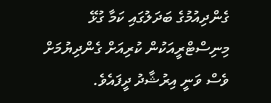ގެންދިއުމުގެ ބަދަލުގައި ކަމާ ގުޅޭ މިނިސްޓްރީއަކުން ކުރިއަށް ގެންދިޔުމަށް ވެސް ވަނީ އިރުޝާދު ދީފައެވެ.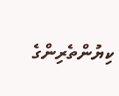ކިޔުންތެރިންގެ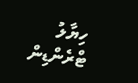ހިޔާލު
ޓްރެންޑިން